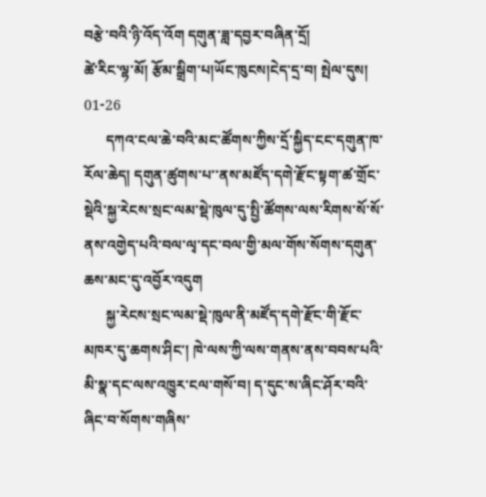བརྩེ་བའི་ཉི་འོད་འོག དགུན་ཟླ་དབྱར་བཞིན་དྲོ།
ཚེ་རིང་ལྷ་མོ། རྩོམ་སྒྲིག་པ།ཡོང་ཁུངས།ངེད་དྲ་བ། སྤེལ་དུས། 01-26
      དཀའ་ངལ་ཆེ་བའི་མང་ཚོགས་ཀྱིས་དྲོ་སྐྱིད་ངང་དགུན་ཁ་རོལ་ཆེད། དགུན་ཚུགས་པ་་ནས་མཛོད་དགེ་རྫོང་སྟག་ཚ་གྲོང་སྡེའི་སྐྱ་རེངས་སྲང་ལམ་སྡེ་ཁུལ་དུ་སྤྱི་ཚོགས་ལས་རིགས་སོ་སོ་ནས་འགྱེད་པའི་བལ་ལྭ་དང་བལ་གྱི་མལ་གོས་སོགས་དགུན་ཆས་མང་དུ་འབྱོར་འདུག
      སྐྱ་རེངས་སྲང་ལམ་སྡེ་ཁུལ་ནི་མཛོད་དགེ་རྫོང་གི་རྫོང་མཁར་དུ་ཆགས་ཤིང་། ཁེ་ལས་ཀྱི་ལས་གནས་ནས་བབས་པའི་མི་སྣ་དང་ལས་འཁྱུར་ངལ་གསོ་བ། ད་དུང་ས་ཞིང་ཤོར་བའི་ཞིང་བ་སོགས་གཞིས་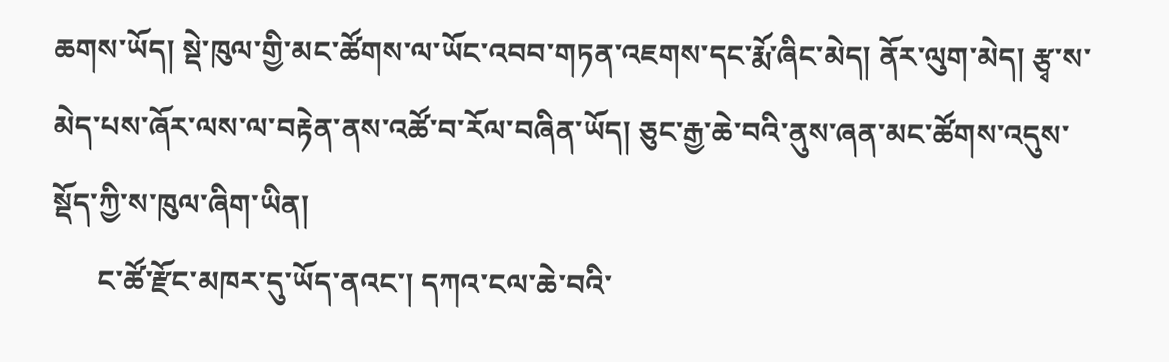ཆགས་ཡོད། སྡེ་ཁུལ་གྱི་མང་ཚོགས་ལ་ཡོང་འབབ་གཏན་འཇགས་དང་རྨོ་ཞིང་མེད། ནོར་ལུག་མེད། རྩྭ་ས་མེད་པས་ཞོར་ལས་ལ་བརྟེན་ནས་འཚོ་བ་རོལ་བཞིན་ཡོད། ཅུང་རྒྱ་ཆེ་བའི་ནུས་ཞན་མང་ཚོགས་འདུས་སྡོད་ཀྱི་ས་ཁུལ་ཞིག་ཡིན།
      ང་ཚོ་རྫོང་མཁར་དུ་ཡོད་ནའང་། དཀའ་ངལ་ཆེ་བའི་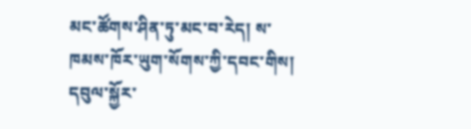མང་ཚོགས་ཤིན་ཏུ་མང་བ་རེད། ས་ཁམས་ཁོར་ཡུག་སོགས་ཀྱི་དབང་གིས། དབུལ་སྐྱོར་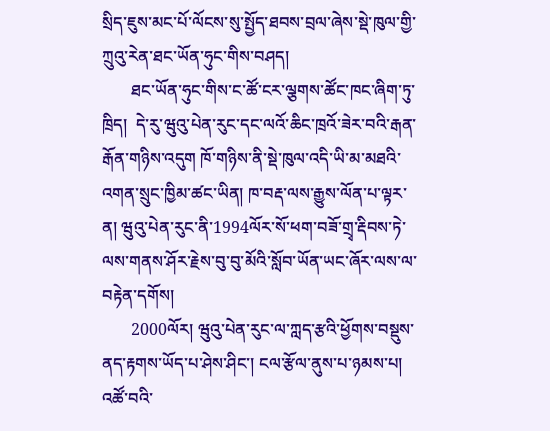སྲིད་ཇུས་མང་པོ་ལོངས་སུ་སྤྱོད་ཐབས་བྲལ་ཞེས་སྡེ་ཁུལ་གྱི་ཀྲུའུ་རེན་ཐང་ཡོན་ཧུང་གིས་བཤད།
       ཐང་ཡོན་ཧུང་གིས་ང་ཚོ་ངར་ལྕགས་ཚོང་ཁང་ཞིག་ཏུ་ཁྲིད།  དེ་རུ་ཝུའུ་པེན་རུང་དང་ལའོ་ཆིང་ཁྲའོ་ཟེར་བའི་རྒན་རྒོན་གཉིས་འདུག ཁོ་གཉིས་ནི་སྡེ་ཁུལ་འདི་ཡི་མ་མཐའི་འགན་སྲུང་ཁྱིམ་ཚང་ཡིན། ཁ་བརྡ་ལས་རྒྱུས་ལོན་པ་ལྟར་ན། ཝུའུ་པེན་རུང་ནི་1994ལོར་སོ་ཕག་བཟོ་གྲྭ་རྡིབས་ཏེ་ལས་གནས་ཤོར་རྗེས་བུ་བུ་མོའི་སློབ་ཡོན་ཡང་ཞོར་ལས་ལ་བརྟེན་དགོས།
       2000ལོར། ཝུའུ་པེན་རུང་ལ་ཀླད་རྩའི་ཕྱོགས་བསྡུས་ནད་རྟགས་ཡོད་པ་ཤེས་ཤིང་། ངལ་རྩོལ་ནུས་པ་ཉམས་པ། འཚོ་བའི་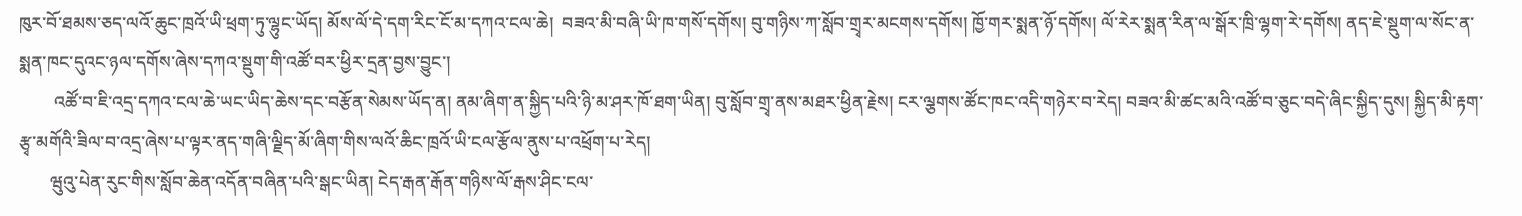ཁུར་བོ་ཐམས་ཅད་ལའོ་ཆུང་ཁྲའོ་ཡི་ཕྲག་ཏུ་ལྷུང་ཡོད། མོས་ལོ་དེ་དག་རིང་ངོ་མ་དཀའ་ངལ་ཆེ།  བཟའ་མི་བཞི་ཡི་ཁ་གསོ་དགོས། བུ་གཉིས་ཀ་སློབ་གྲྭར་མངགས་དགོས། ཁྱོ་གར་སྨན་ཉོ་དགོས། ལོ་རེར་སྨན་རིན་ལ་སྒོར་ཁྲི་ལྷག་རེ་དགོས། ནད་ཇེ་སྡུག་ལ་སོང་ན་སྨན་ཁང་དུའང་ཉལ་དགོས་ཞེས་དཀའ་སྡུག་གི་འཚོ་བར་ཕྱིར་དྲན་བྱས་བྱུང་།
        འཚོ་བ་ཇི་འདྲ་དཀའ་ངལ་ཆེ་ཡང་ཡིད་ཆེས་དང་བརྩོན་སེམས་ཡོད་ན། ནམ་ཞིག་ན་སྐྱིད་པའི་ཉི་མ་ཤར་ཁོ་ཐག་ཡིན། བུ་སློབ་གྲྭ་ནས་མཐར་ཕྱིན་རྗེས། ངར་ལྕགས་ཚོང་ཁང་འདི་གཉེར་བ་རེད། བཟའ་མི་ཚང་མའི་འཚོ་བ་ཅུང་བདེ་ཞིང་སྐྱིད་དུས། སྐྱིད་མི་རྟག་རྩྭ་མགོའི་ཟིལ་བ་འདྲ་ཞེས་པ་ལྟར་ནད་གཞི་ལྗིད་མོ་ཞིག་གིས་ལའོ་ཆིང་ཁྲའོ་ཡི་ངལ་རྩོལ་ནུས་པ་འཕྲོག་པ་རེད།
       ཝུའུ་པེན་རུང་གིས་སློབ་ཆེན་འདོན་བཞིན་པའི་སྒང་ཡིན། ངེད་རྒན་རྒོན་གཉིས་ལོ་རྒས་ཤིང་ངལ་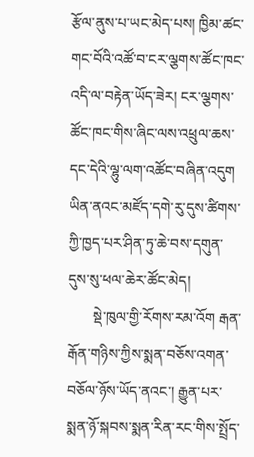རྩོལ་ནུས་པ་ཡང་མེད་པས། ཁྱིམ་ཚང་གང་བོའི་འཚོ་བ་ངར་ལྕགས་ཚོང་ཁང་འདི་ལ་བརྟེན་ཡོད་ཟེར། ངར་ལྕགས་ཚོང་ཁང་གིས་ཞིང་ལས་འཕྲུལ་ཆས་དང་དེའི་ལྷུ་ལག་འཚོང་བཞིན་འདུག ཡིན་ནའང་མཛོད་དགེ་རུ་དུས་ཚིགས་ཀྱི་ཁྱད་པར་ཤིན་ཏུ་ཆེ་བས་དགུན་དུས་སུ་ཕལ་ཆེར་ཚོང་མེད།
       སྡེ་ཁུལ་གྱི་རོགས་རམ་འོག རྒན་རྒོན་གཉིས་ཀྱིས་སྨན་བཅོས་འགན་བཅོལ་ཉོས་ཡོད་ནའང་། རྒྱུན་པར་སྨན་ཉོ་སྐབས་སྨན་རིན་རང་གིས་སྤྲོད་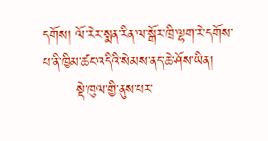དགོས། ལོ་རེར་སྨན་རིན་ལ་སྒོར་ཁྲི་ལྷག་རེ་དགོས་པ་ནི་ཁྱིམ་ཚང་འདིའི་སེམས་ནད་ཆེ་ཤོས་ཡིན།
       སྡེ་ཁུལ་གྱི་ནུས་པར་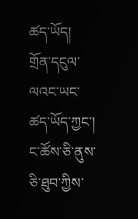ཚད་ཡོད། གྲོན་དངུལ་ལའང་ཡང་ཚད་ཡོད་ཀྱང་། ང་ཚོས་ཅི་ནུས་ཅི་ཐུབ་ཀྱིས་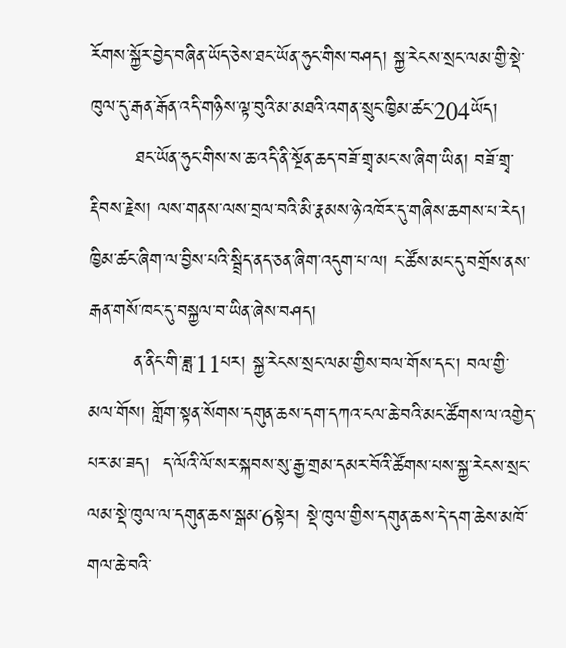རོགས་སྐྱོར་བྱེད་བཞིན་ཡོད་ཅེས་ཐང་ཡོན་ཧུང་གིས་བཤད། སྐྱ་རེངས་སྲང་ལམ་གྱི་སྡེ་ཁུལ་དུ་རྒན་རྒོན་འདི་གཉིས་ལྟ་བུའི་མ་མཐའི་འགན་སྲུང་ཁྱིམ་ཚང་204ཡོད།
       ཐང་ཡོན་ཧུང་གིས་ས་ཆ་འདི་ནི་སྔོན་ཆད་བཟོ་གྲྭ་མང་ས་ཞིག་ཡིན། བཟོ་གྲྭ་རྡིབས་རྗེས། ལས་གནས་ལས་བྲལ་བའི་མི་རྣམས་ཉེ་འཁོར་དུ་གཞིས་ཆགས་པ་རེད། ཁྱིམ་ཚང་ཞིག་ལ་བྱིས་པའི་སྦྲིད་ནད་ཅན་ཞིག་འདུག་པ་ལ། ང་ཚོས་མང་དུ་བགྲོས་ནས་རྒན་གསོ་ཁང་དུ་བསྐྱལ་བ་ཡིན་ཞེས་བཤད།
       ན་ནིང་གི་ཟླ་11པར། སྐྱ་རེངས་སྲང་ལམ་གྱིས་བལ་གོས་དང་། བལ་གྱི་མལ་གོས། གློག་སྟན་སོགས་དགུན་ཆས་དག་དཀའ་ངལ་ཆེ་བའི་མང་ཚོགས་ལ་འགྱེད་པར་མ་ཟད།  ད་ལོའི་ལོ་སར་སྐབས་སུ་རྒྱ་གྲམ་དམར་བོའི་ཚོགས་པས་སྐྱ་རེངས་སྲང་ལམ་སྡེ་ཁུལ་ལ་དགུན་ཆས་སྒམ་6སྟེར། སྡེ་ཁུལ་གྱིས་དགུན་ཆས་དེ་དག་ཆེས་མཁོ་གལ་ཆེ་བའི་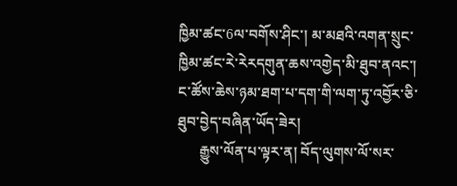ཁྱིམ་ཚང་6ལ་བགོས་ཤིང་། མ་མཐའི་འགན་སྲུང་ཁྱིམ་ཚང་རེ་རེརདགུན་ཆས་འགྱེད་མི་ཐུབ་ནའང་། ང་ཚོས་ཆེས་ཉམ་ཐག་པ་དག་གི་ལག་ཏུ་འབྱོར་ཅི་ཐུབ་བྱེད་བཞིན་ཡོད་ཟེར།
      རྒྱུས་ལོན་པ་ལྟར་ན། བོད་ལུགས་ལོ་སར་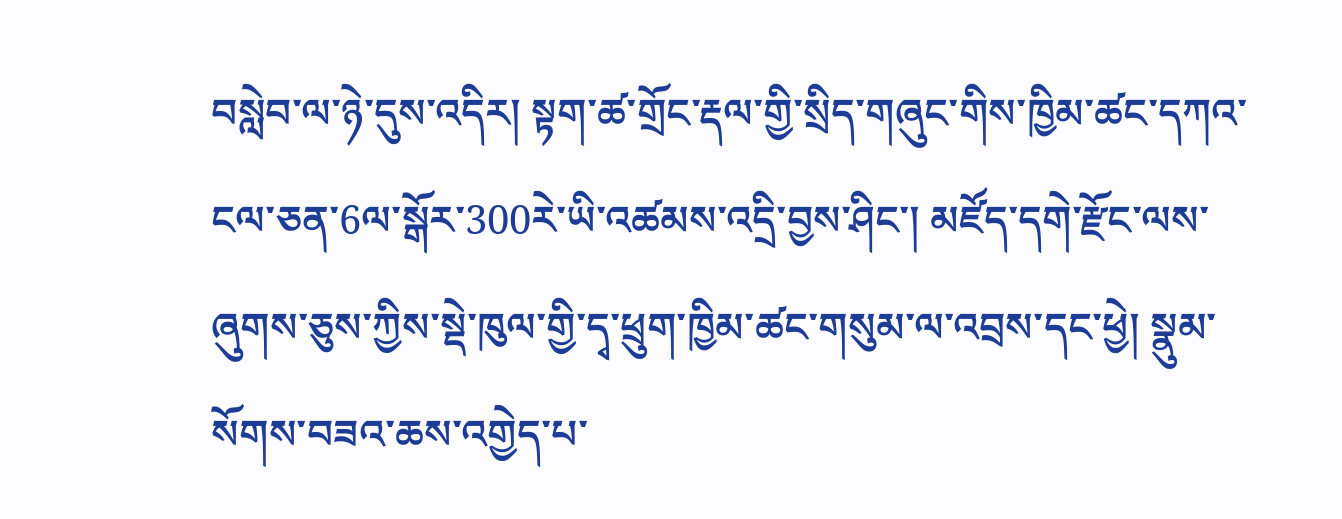བསླེབ་ལ་ཉེ་དུས་འདིར། སྟག་ཚ་གྲོང་རྡལ་གྱི་སྲིད་གཞུང་གིས་ཁྱིམ་ཚང་དཀའ་ངལ་ཅན་6ལ་སྒོར་300རེ་ཡི་འཚམས་འདྲི་བྱས་ཤིང་། མཛོད་དགེ་རྫོང་ལས་ཞུགས་ཅུས་ཀྱིས་སྡེ་ཁུལ་གྱི་དྭ་ཕྲུག་ཁྱིམ་ཚང་གསུམ་ལ་འབྲས་དང་ཕྱེ། སྣུམ་སོགས་བཟའ་ཆས་འགྱེད་པ་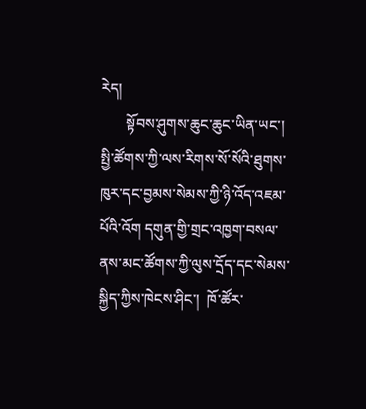རེད།
       སྟོབས་ཤུགས་ཆུང་ཆུང་ཡིན་ཡང་། སྤྱི་ཚོགས་ཀྱི་ལས་རིགས་སོ་སོའི་ཐུགས་ཁུར་དང་བྱམས་སེམས་ཀྱི་ཉི་འོད་འཇམ་པོའི་འོག དགུན་གྱི་གྲང་འཁྱག་བསལ་ནས་མང་ཚོགས་ཀྱི་ལུས་དྲོད་དང་སེམས་སྐྱིད་ཀྱིས་ཁེངས་ཤིང་།  ཁོ་ཚོར་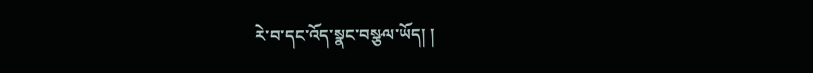རེ་བ་དང་འོད་སྣང་བསྩལ་ཡོད། །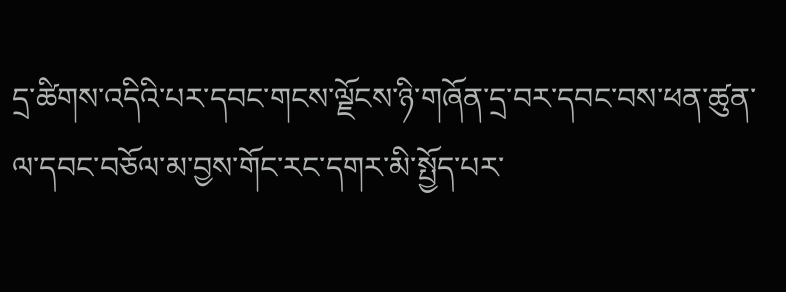དྲ་ཚིགས་འདིའི་པར་དབང་གངས་ལྗོངས་ཉི་གཞོན་དྲ་བར་དབང་བས་ཕན་ཚུན་ལ་དབང་བཅོལ་མ་བྱས་གོང་རང་དགར་མི་སྤྱོད་པར་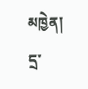མཁྱེན།
དྲ་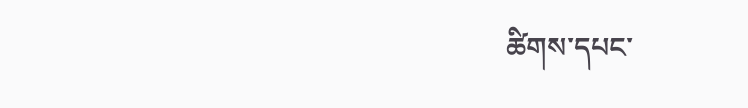ཚིགས་དཔང་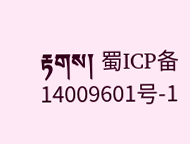རྟགས། 蜀ICP备14009601号-1